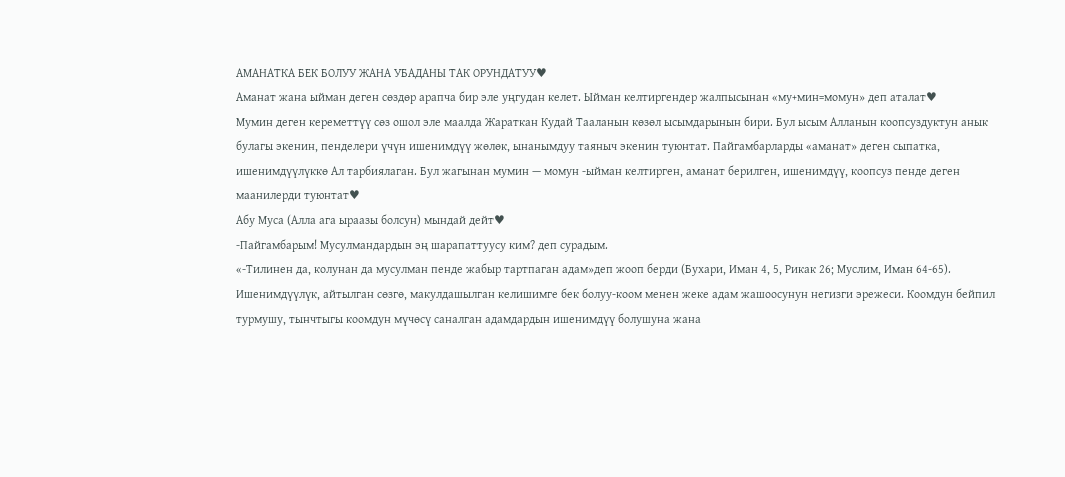АМАНАТКА БЕК БОЛУУ ЖАНА УБАДАНЫ ТАК ОРУНДАТУУ♥
Аманат жана ыйман деген сөздөр арапча бир эле уңгудан келет. Ыйман келтиргендер жалпысынан «му+мин=момун» деп аталат♥
Мумин деген кереметтүү сөз ошол эле маалда Жараткан Кудай Тааланын көзөл ысымдарынын бири. Бул ысым Алланын коопсуздуктун анык булагы экенин, пенделери үчүн ишенимдүү жөлөк, ынанымдуу таяныч экенин туюнтат. Пайгамбарларды «аманат» деген сыпатка, ишенимдүүлүккө Ал тарбиялаган. Бул жагынан мумин — момун -ыйман келтирген, аманат берилген, ишенимдүү, коопсуз пенде деген маанилерди туюнтат♥
Абу Муса (Алла ага ыраазы болсун) мындай дейт♥
-Пайгамбарым! Мусулмандардын эң шарапаттуусу ким? деп сурадым.
«-Тилинен да, колунан да мусулман пенде жабыр тартпаган адам»деп жооп берди (Бухари, Иман 4, 5, Рикак 26; Муслим, Иман 64-65).
Ишенимдүүлүк, айтылган сөзгө, макулдашылган келишимге бек болуу-коом менен жеке адам жашоосунун негизги эрежеси. Коомдун бейпил турмушу, тынчтыгы коомдун мүчөсү саналган адамдардын ишенимдүү болушуна жана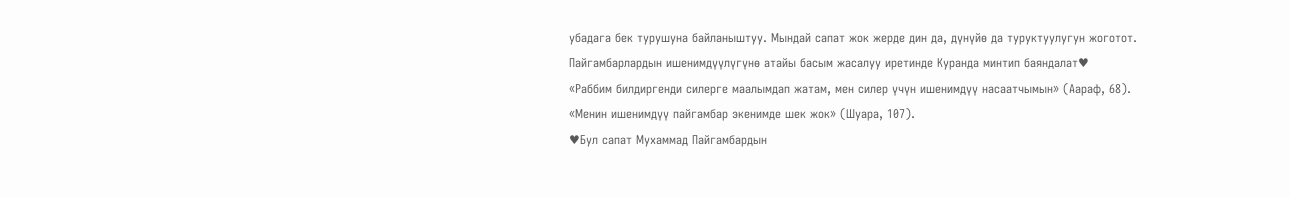убадага бек турушуна байланыштуу. Мындай сапат жок жерде дин да, дүнүйө да туруктуулугун жоготот.
Пайгамбарлардын ишенимдүүлүгүнө атайы басым жасалуу иретинде Куранда минтип баяндалат♥
«Раббим билдиргенди силерге маалымдап жатам, мен силер үчүн ишенимдүү насаатчымын» (Аараф, 68).
«Менин ишенимдүү пайгамбар экенимде шек жок» (Шуара, 107).
♥Бул сапат Мухаммад Пайгамбардын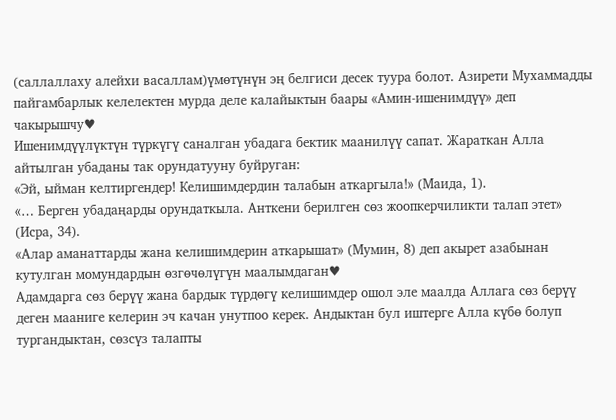(саллаллаху алейхи васаллам)үмөтүнүн эң белгиси десек туура болот. Азирети Мухаммадды пайгамбарлык келелектен мурда деле калайыктын баары «Амин-ишенимдүү» деп чакырышчу♥
Ишенимдүүлүктүн түркүгү саналган убадага бектик маанилүү сапат. Жараткан Алла айтылган убаданы так орундатууну буйруган:
«Эй, ыйман келтиргендер! Келишимдердин талабын аткаргыла!» (Маида, 1).
«… Берген убадаңарды орундаткыла. Анткени берилген сөз жоопкерчиликти талап этет» (Исра, 34).
«Алар аманаттарды жана келишимдерин аткарышат» (Мумин, 8) деп акырет азабынан кутулган момундардын өзгөчөлүгүн маалымдаган♥
Адамдарга сөз берүү жана бардык түрдөгү келишимдер ошол эле маалда Аллага сөз берүү деген мааниге келерин эч качан унутпоо керек. Андыктан бул иштерге Алла күбө болуп тургандыктан, сөзсүз талапты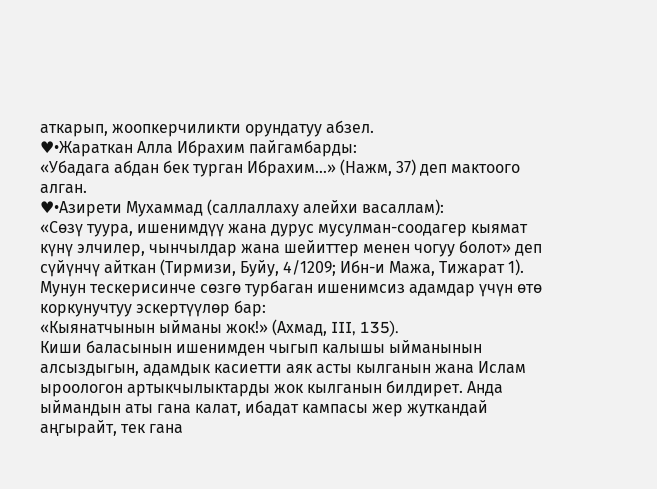аткарып, жоопкерчиликти орундатуу абзел.
♥•Жараткан Алла Ибрахим пайгамбарды:
«Убадага абдан бек турган Ибрахим…» (Нажм, 37) деп мактоого алган.
♥•Азирети Мухаммад (саллаллаху алейхи васаллам):
«Сөзү туура, ишенимдүү жана дурус мусулман-соодагер кыямат күнү элчилер, чынчылдар жана шейиттер менен чогуу болот» деп сүйүнчү айткан (Тирмизи, Буйу, 4/1209; Ибн-и Мажа, Тижарат 1).
Мунун тескерисинче сөзгө турбаган ишенимсиз адамдар үчүн өтө коркунучтуу эскертүүлөр бар:
«Кыянатчынын ыйманы жок!» (Ахмад, III, 135).
Киши баласынын ишенимден чыгып калышы ыйманынын алсыздыгын, адамдык касиетти аяк асты кылганын жана Ислам ыроологон артыкчылыктарды жок кылганын билдирет. Анда ыймандын аты гана калат, ибадат кампасы жер жуткандай аңгырайт, тек гана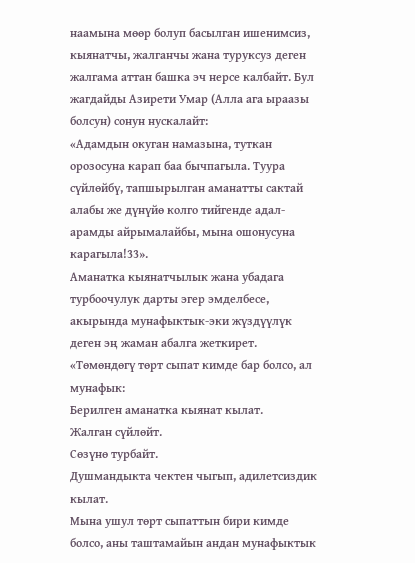наамына мөөр болуп басылган ишенимсиз, кыянатчы, жалганчы жана туруксуз деген жалгама аттан башка эч нерсе калбайт. Бул жагдайды Азирети Умар (Алла ага ыраазы болсун) сонун нускалайт:
«Адамдын окуган намазына, туткан орозосуна карап баа бычпагыла. Туура сүйлөйбү, тапшырылган аманатты сактай алабы же дүнүйө колго тийгенде адал-арамды айрымалайбы, мына ошонусуна карагыла!33».
Аманатка кыянатчылык жана убадага турбоочулук дарты эгер эмделбесе, акырында мунафыктык-эки жүздүүлүк деген эң жаман абалга жеткирет.
«Төмөндөгү төрт сыпат кимде бар болсо, ал мунафык:
Берилген аманатка кыянат кылат.
Жалган сүйлөйт.
Сөзүнө турбайт.
Душмандыкта чектен чыгып, адилетсиздик кылат.
Мына ушул төрт сыпаттын бири кимде болсо, аны таштамайын андан мунафыктык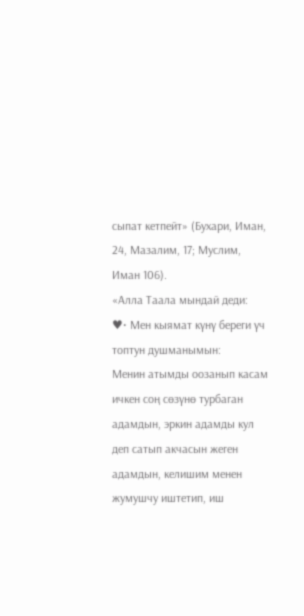сыпат кетпейт» (Бухари, Иман, 24, Мазалим, 17; Муслим, Иман 106).
«Алла Таала мындай деди:
♥• Мен кыямат күнү береги үч топтун душманымын:
Менин атымды оозанып касам ичкен соң сөзүнө турбаган адамдын, эркин адамды кул деп сатып акчасын жеген адамдын, келишим менен жумушчу иштетип, иш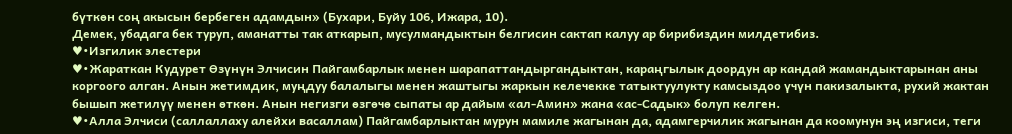бүткөн соң акысын бербеген адамдын» (Бухари, Буйу 106, Ижара, 10).
Демек, убадага бек туруп, аманатты так аткарып, мусулмандыктын белгисин сактап калуу ар бирибиздин милдетибиз.
♥•Изгилик элестери
♥•Жараткан Кудурет Өзүнүн Элчисин Пайгамбарлык менен шарапаттандыргандыктан, караңгылык доордун ар кандай жамандыктарынан аны коргоого алган. Анын жетимдик, муңдуу балалыгы менен жаштыгы жаркын келечекке татыктуулукту камсыздоо үчүн пакизалыкта, рухий жактан бышып жетилүү менен өткөн. Анын негизги өзгөчө сыпаты ар дайым «ал-Амин» жана «ас-Садык» болуп келген.
♥•Алла Элчиси (саллаллаху алейхи васаллам) Пайгамбарлыктан мурун мамиле жагынан да, адамгерчилик жагынан да коомунун эң изгиси, теги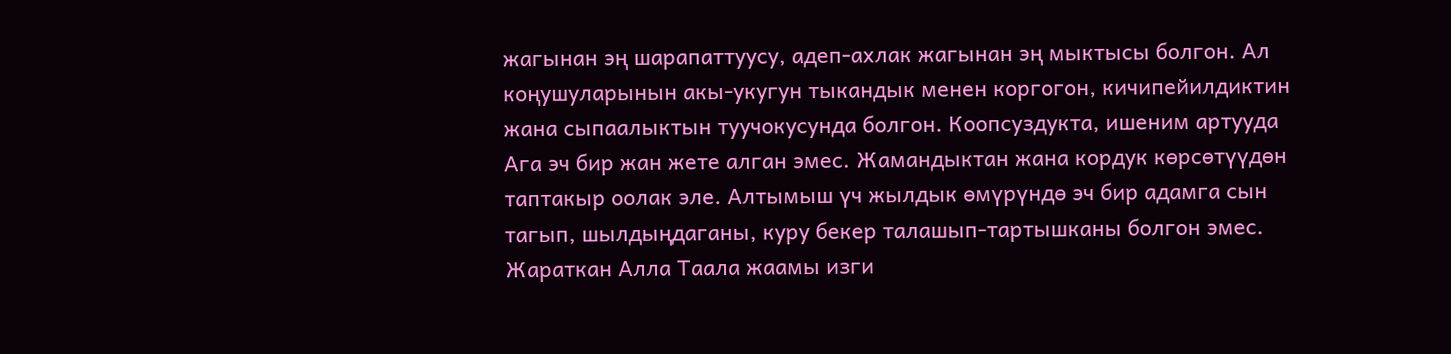жагынан эң шарапаттуусу, адеп-ахлак жагынан эң мыктысы болгон. Ал коңушуларынын акы-укугун тыкандык менен коргогон, кичипейилдиктин жана сыпаалыктын туучокусунда болгон. Коопсуздукта, ишеним артууда Ага эч бир жан жете алган эмес. Жамандыктан жана кордук көрсөтүүдөн таптакыр оолак эле. Алтымыш үч жылдык өмүрүндө эч бир адамга сын тагып, шылдыңдаганы, куру бекер талашып-тартышканы болгон эмес. Жараткан Алла Таала жаамы изги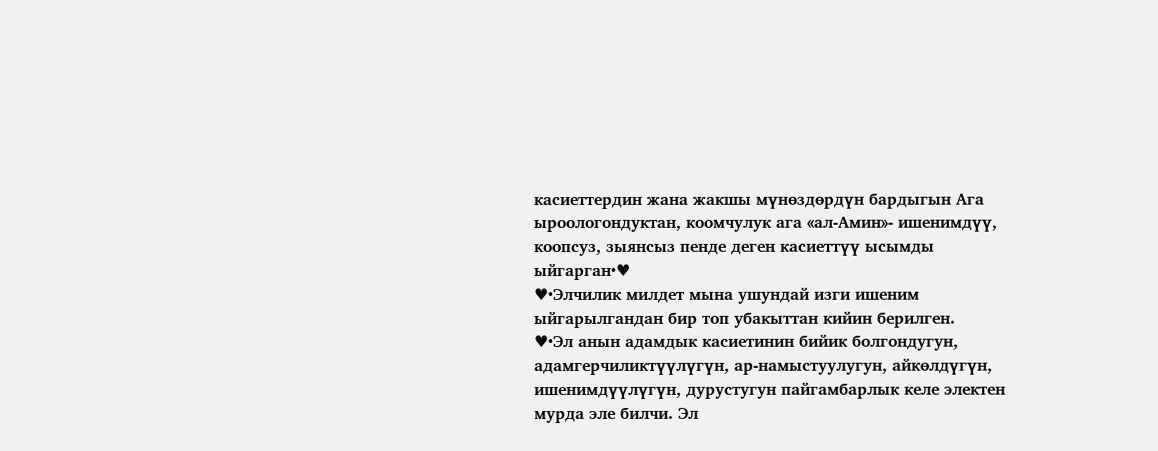касиеттердин жана жакшы мүнөздөрдүн бардыгын Ага ыроологондуктан, коомчулук ага «ал-Амин»- ишенимдүү, коопсуз, зыянсыз пенде деген касиеттүү ысымды ыйгарган•♥
♥•Элчилик милдет мына ушундай изги ишеним ыйгарылгандан бир топ убакыттан кийин берилген.
♥•Эл анын адамдык касиетинин бийик болгондугун, адамгерчиликтүүлүгүн, ар-намыстуулугун, айкөлдүгүн, ишенимдүүлүгүн, дурустугун пайгамбарлык келе электен мурда эле билчи. Эл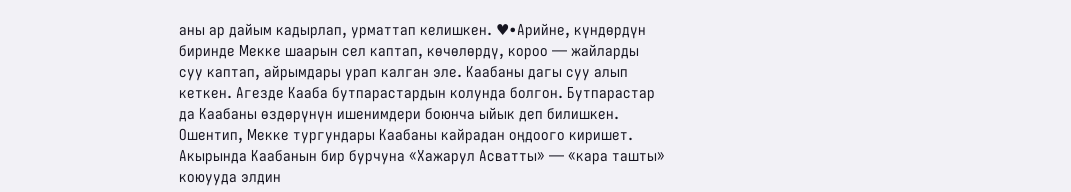аны ар дайым кадырлап, урматтап келишкен. ♥•Арийне, күндөрдүн биринде Мекке шаарын сел каптап, көчөлөрдү, короо — жайларды суу каптап, айрымдары урап калган эле. Каабаны дагы суу алып кеткен. Агезде Кааба бутпарастардын колунда болгон. Бутпарастар да Каабаны өздөрүнүн ишенимдери боюнча ыйык деп билишкен. Ошентип, Мекке тургундары Каабаны кайрадан оңдоого киришет. Акырында Каабанын бир бурчуна «Хажарул Асватты» — «кара ташты» коюууда элдин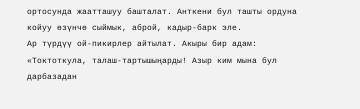ортосунда жаатташуу башталат. Анткени бул ташты ордуна койуу өзүнчө сыймык, аброй, кадыр-барк эле.
Ар түрдүү ой-пикирлер айтылат. Акыры бир адам:
«Токтоткула, талаш-тартышыңарды! Азыр ким мына бул дарбазадан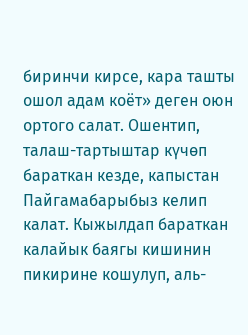биринчи кирсе, кара ташты ошол адам коёт» деген оюн ортого салат. Ошентип, талаш-тартыштар күчөп бараткан кезде, капыстан Пайгамабарыбыз келип калат. Кыжылдап бараткан калайык баягы кишинин пикирине кошулуп, аль-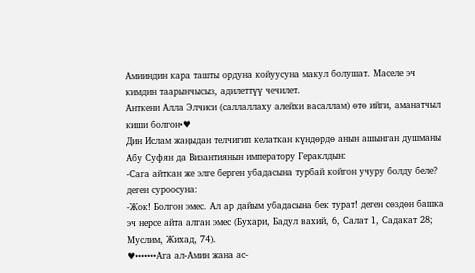Амииндин кара ташты ордуна койуусуна макул болушат. Маселе эч кимдин таарынчысыз, адилеттүү чечилет.
Анткени Алла Элчиси (саллаллаху алейхи васаллам) өтө ийги, аманатчыл киши болгон•♥
Дин Ислам жаңыдан телчигип келаткан күндөрдө анын ашынган душманы Абу Суфян да Византиянын императору Гераклдын:
-Сага айткан же элге берген убадасына турбай койгон учуру болду беле? деген суроосуна:
-Жок! Болгон эмес. Ал ар дайым убадасына бек турат! деген сөздөн башка эч нерсе айта алган эмес (Бухари, Бадул вахий, 6, Салат 1, Садакат 28; Муслим, Жихад, 74).
♥•••••••Ага ал-Амин жана ас-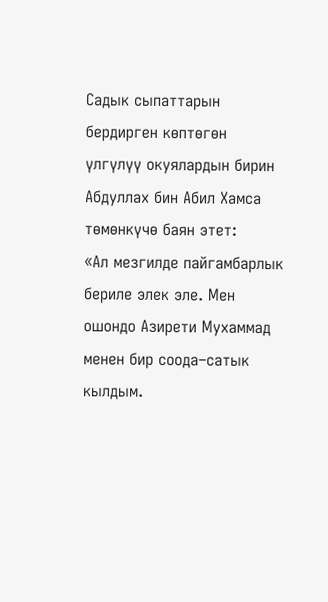Садык сыпаттарын бердирген көптөгөн үлгүлүү окуялардын бирин Абдуллах бин Абил Хамса төмөнкүчө баян этет:
«Ал мезгилде пайгамбарлык бериле элек эле. Мен ошондо Азирети Мухаммад менен бир соода–сатык кылдым.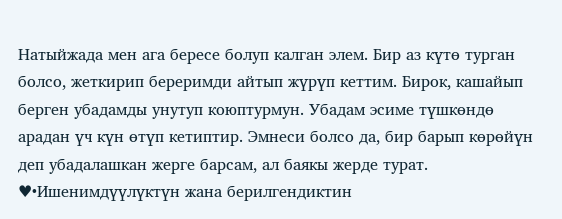Натыйжада мен ага бересе болуп калган элем. Бир аз күтө турган болсо, жеткирип береримди айтып жүрүп кеттим. Бирок, кашайып берген убадамды унутуп коюптурмун. Убадам эсиме түшкөндө арадан үч күн өтүп кетиптир. Эмнеси болсо да, бир барып көрөйүн деп убадалашкан жерге барсам, ал баякы жерде турат.
♥•Ишенимдүүлүктүн жана берилгендиктин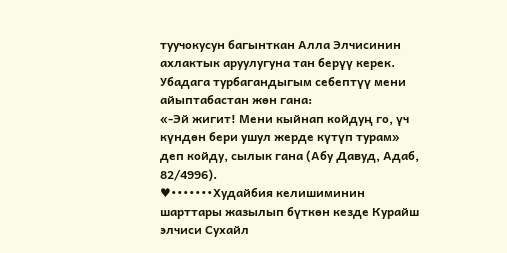туучокусун багынткан Алла Элчисинин ахлактык аруулугуна тан берүү керек. Убадага турбагандыгым себептүү мени айыптабастан жөн гана:
«-Эй жигит! Мени кыйнап койдуң го, үч күндөн бери ушул жерде күтүп турам» деп койду, сылык гана (Абу Давуд, Адаб, 82/4996).
♥•••••••Худайбия келишиминин шарттары жазылып бүткөн кезде Курайш элчиси Сухайл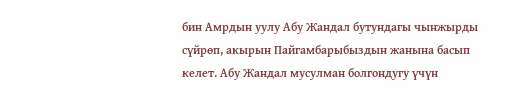бин Амрдын уулу Абу Жандал бутундагы чынжырды сүйрөп, акырын Пайгамбарыбыздын жанына басып келет. Абу Жандал мусулман болгондугу үчүн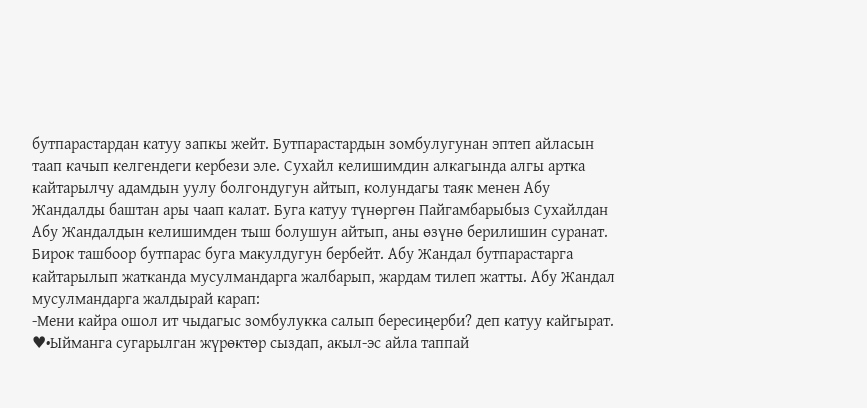бутпарастардан катуу запкы жейт. Бутпарастардын зомбулугунан эптеп айласын таап качып келгендеги кербези эле. Сухайл келишимдин алкагында алгы артка кайтарылчу адамдын уулу болгондугун айтып, колундагы таяк менен Абу Жандалды баштан ары чаап калат. Буга катуу түнөргөн Пайгамбарыбыз Сухайлдан Абу Жандалдын келишимден тыш болушун айтып, аны өзүнө берилишин суранат. Бирок ташбоор бутпарас буга макулдугун бербейт. Абу Жандал бутпарастарга кайтарылып жатканда мусулмандарга жалбарып, жардам тилеп жатты. Абу Жандал мусулмандарга жалдырай карап:
-Мени кайра ошол ит чыдагыс зомбулукка салып бересиңерби? деп катуу кайгырат.
♥•Ыйманга сугарылган жүрөктөр сыздап, акыл-эс айла таппай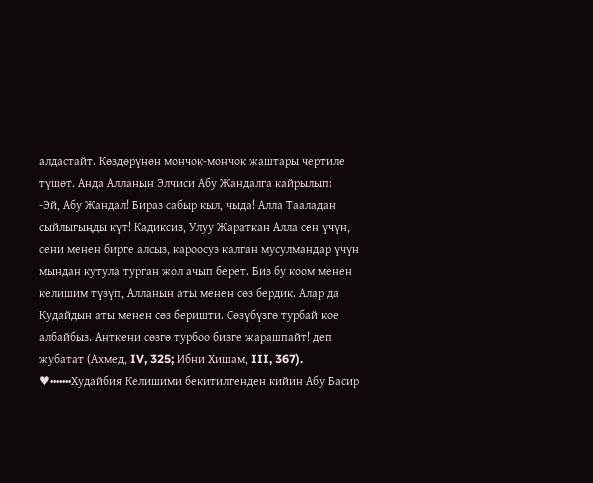алдастайт. Көздөрүнөн мончок-мончок жаштары чертиле түшөт. Анда Алланын Элчиси Абу Жандалга кайрылып:
-Эй, Абу Жандал! Бираз сабыр кыл, чыда! Алла Тааладан сыйлыгыңды күт! Кадиксиз, Улуу Жараткан Алла сен үчүн, сени менен бирге алсыз, кароосуз калган мусулмандар үчүн мындан кутула турган жол ачып берет. Биз бу коом менен келишим түзүп, Алланын аты менен сөз бердик. Алар да Кудайдын аты менен сөз беришти. Сөзүбүзгө турбай кое албайбыз. Анткени сөзгө турбоо бизге жарашпайт! деп жубатат (Ахмед, IV, 325; Ибни Хишам, III, 367).
♥•••••••Худайбия Келишими бекитилгенден кийин Абу Басир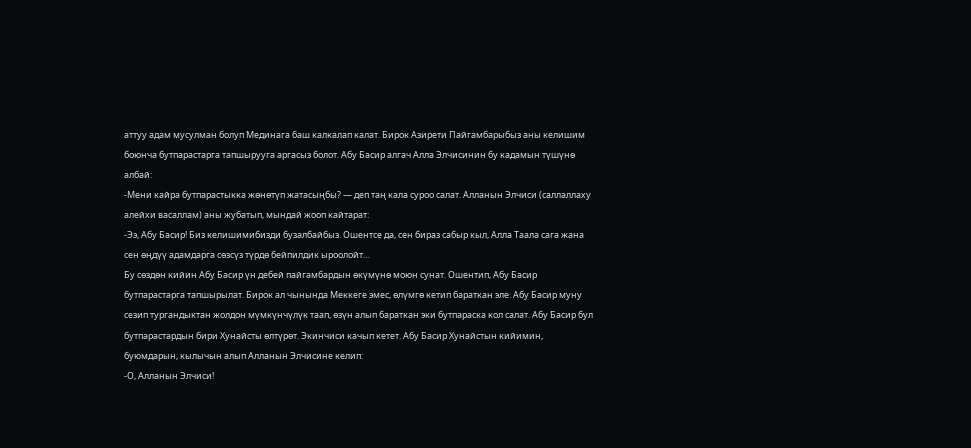аттуу адам мусулман болуп Мединага баш калкалап калат. Бирок Азирети Пайгамбарыбыз аны келишим боюнча бутпарастарга тапшырууга аргасыз болот. Абу Басир алгач Алла Элчисинин бу кадамын түшүнө албай:
-Мени кайра бутпарастыкка жөнөтүп жатасыңбы? — деп таң кала суроо салат. Алланын Элчиси (саллаллаху алейхи васаллам) аны жубатып, мындай жооп кайтарат:
-Ээ, Абу Басир! Биз келишимибизди бузалбайбыз. Ошентсе да, сен бираз сабыр кыл, Алла Таала сага жана сен өңдүү адамдарга сөзсүз түрдө бейпилдик ыроолойт…
Бу сөздөн кийин Абу Басир үн дебей пайгамбардын өкүмүнө моюн сунат. Ошентип, Абу Басир бутпарастарга тапшырылат. Бирок ал чынында Меккеге эмес, өлүмгө кетип бараткан эле. Абу Басир муну сезип тургандыктан жолдон мүмкүнчүлүк таап, өзүн алып бараткан эки бутпараска кол салат. Абу Басир бул бутпарастардын бири Хунайсты өлтүрөт. Экинчиси качып кетет. Абу Басир Хунайстын кийимин, буюмдарын, кылычын алып Алланын Элчисине келип:
-О, Алланын Элчиси!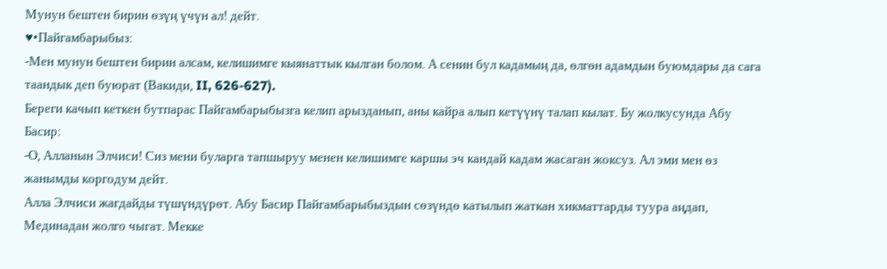Мунун бештен бирин өзүң үчүн ал! дейт.
♥•Пайгамбарыбыз:
-Мен мунун бештен бирин алсам, келишимге кыянаттык кылган болом. А сенин бул кадамың да, өлгөн адамдын буюмдары да сага таандык деп буюрат (Вакиди, II, 626-627).
Береги качып кеткен бутпарас Пайгамбарыбызга келип арызданып, аны кайра алып кетүүнү талап кылат. Бу жолкусунда Абу Басир:
-О, Алланын Элчиси! Сиз мени буларга тапшыруу менен келишимге каршы эч кандай кадам жасаган жоксуз. Ал эми мен өз жанымды коргодум дейт.
Алла Элчиси жагдайды түшүндүрөт. Абу Басир Пайгамбарыбыздын сөзүндө катылып жаткан хикматтарды туура аңдап, Мединадан жолго чыгат. Мекке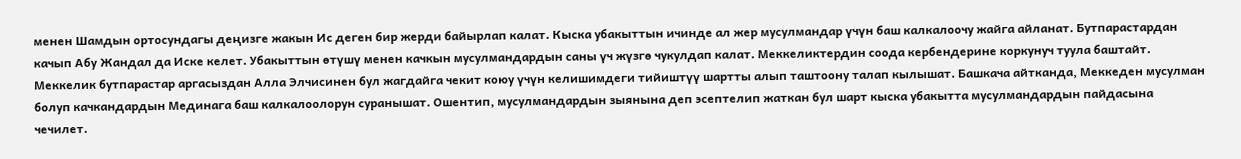менен Шамдын ортосундагы деңизге жакын Ис деген бир жерди байырлап калат. Кыска убакыттын ичинде ал жер мусулмандар үчүн баш калкалоочу жайга айланат. Бутпарастардан качып Абу Жандал да Иске келет. Убакыттын өтүшү менен качкын мусулмандардын саны үч жүзгө чукулдап калат. Меккеликтердин соода кербендерине коркунуч туула баштайт. Меккелик бутпарастар аргасыздан Алла Элчисинен бул жагдайга чекит коюу үчүн келишимдеги тийиштүү шартты алып таштоону талап кылышат. Башкача айтканда, Меккеден мусулман болуп качкандардын Мединага баш калкалоолорун суранышат. Ошентип, мусулмандардын зыянына деп эсептелип жаткан бул шарт кыска убакытта мусулмандардын пайдасына чечилет.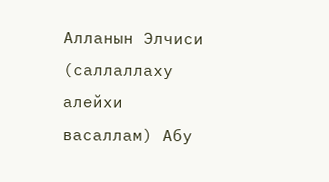Алланын Элчиси (саллаллаху алейхи васаллам) Абу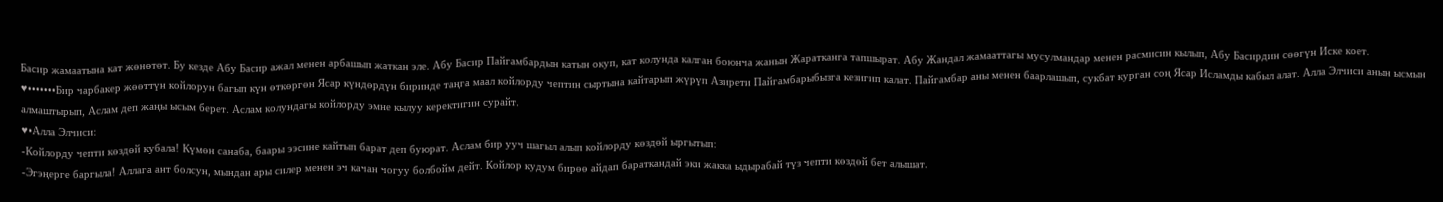Басир жамаатына кат жөнөтөт. Бу кезде Абу Басир ажал менен арбашып жаткан эле. Абу Басир Пайгамбардын катын окуп, кат колунда калган боюнча жанын Жаратканга тапшырат. Абу Жандал жамааттагы мусулмандар менен расмисин кылып, Абу Басирдин сөөгүн Иске коет.
♥•••••••Бир чарбакер жөөттүн койлорун багып күн өткөргөн Ясар күндөрдүн биринде таңга маал койлорду чептин сыртына кайтарып жүрүп Азирети Пайгамбарыбызга кезигип калат. Пайгамбар аны менен баарлашып, сукбат курган соң Ясар Исламды кабыл алат. Алла Элчиси анын ысмын алмаштырып, Аслам деп жаңы ысым берет. Аслам колундагы койлорду эмне кылуу керектигин сурайт.
♥•Алла Элчиси:
-Койлорду чепти көздөй кубала! Күмөн санаба, баары ээсине кайтып барат деп буюрат. Аслам бир ууч шагыл алып койлорду көздөй ыргытып:
-Эгэңерге баргыла! Аллага ант болсун, мындан ары силер менен эч качан чогуу болбойм дейт. Койлор кудум бирөө айдап бараткандай эки жакка ыдырабай түз чепти көздөй бет алышат.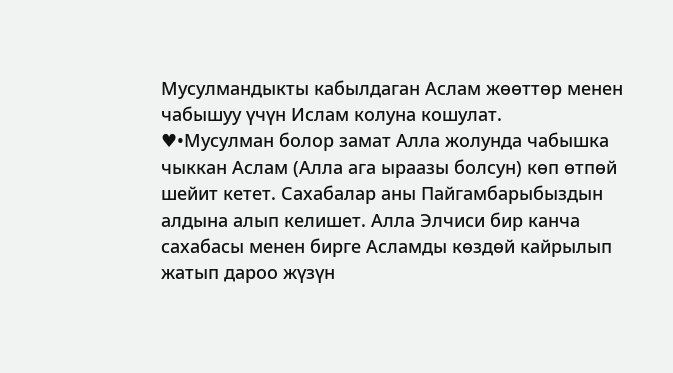Мусулмандыкты кабылдаган Аслам жөөттөр менен чабышуу үчүн Ислам колуна кошулат.
♥•Мусулман болор замат Алла жолунда чабышка чыккан Аслам (Алла ага ыраазы болсун) көп өтпөй шейит кетет. Сахабалар аны Пайгамбарыбыздын алдына алып келишет. Алла Элчиси бир канча сахабасы менен бирге Асламды көздөй кайрылып жатып дароо жүзүн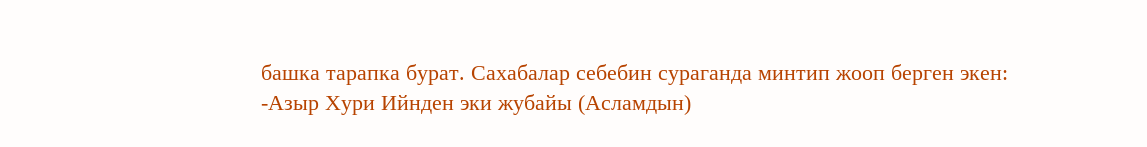башка тарапка бурат. Сахабалар себебин сураганда минтип жооп берген экен:
-Азыр Хури Ийнден эки жубайы (Асламдын)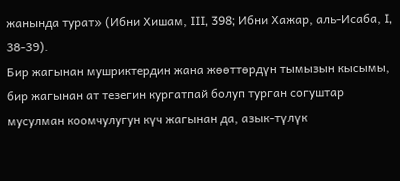жанында турат» (Ибни Хишам, III, 398; Ибни Хажар, аль-Исаба, I, 38-39).
Бир жагынан мушриктердин жана жөөттөрдүн тымызын кысымы, бир жагынан ат тезегин кургатпай болуп турган согуштар мусулман коомчулугун күч жагынан да, азык-түлүк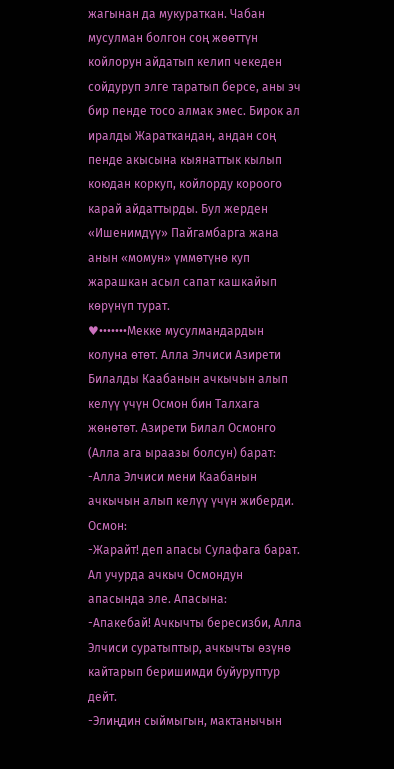жагынан да мукураткан. Чабан мусулман болгон соң жөөттүн койлорун айдатып келип чекеден сойдуруп элге таратып берсе, аны эч бир пенде тосо алмак эмес. Бирок ал иралды Жараткандан, андан соң пенде акысына кыянаттык кылып коюдан коркуп, койлорду короого карай айдаттырды. Бул жерден «Ишенимдүү» Пайгамбарга жана анын «момун» үммөтүнө куп жарашкан асыл сапат кашкайып көрүнүп турат.
♥•••••••Мекке мусулмандардын колуна өтөт. Алла Элчиси Азирети Билалды Каабанын ачкычын алып келүү үчүн Осмон бин Талхага жөнөтөт. Азирети Билал Осмонго (Алла ага ыраазы болсун) барат:
-Алла Элчиси мени Каабанын ачкычын алып келүү үчүн жиберди.
Осмон:
-Жарайт! деп апасы Сулафага барат. Ал учурда ачкыч Осмондун апасында эле. Апасына:
-Апакебай! Ачкычты бересизби, Алла Элчиси суратыптыр, ачкычты өзүнө кайтарып беришимди буйуруптур дейт.
-Элиңдин сыймыгын, мактанычын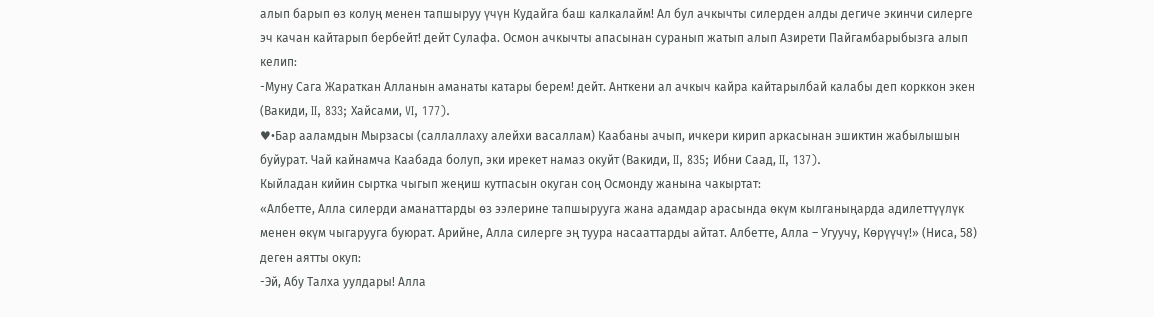алып барып өз колуң менен тапшыруу үчүн Кудайга баш калкалайм! Ал бул ачкычты силерден алды дегиче экинчи силерге эч качан кайтарып бербейт! дейт Сулафа. Осмон ачкычты апасынан суранып жатып алып Азирети Пайгамбарыбызга алып келип:
-Муну Сага Жараткан Алланын аманаты катары берем! дейт. Анткени ал ачкыч кайра кайтарылбай калабы деп корккон экен (Вакиди, II, 833; Хайсами, VI, 177).
♥•Бар ааламдын Мырзасы (саллаллаху алейхи васаллам) Каабаны ачып, ичкери кирип аркасынан эшиктин жабылышын буйурат. Чай кайнамча Каабада болуп, эки ирекет намаз окуйт (Вакиди, II, 835; Ибни Саад, II, 137).
Кыйладан кийин сыртка чыгып жеңиш кутпасын окуган соң Осмонду жанына чакыртат:
«Албетте, Алла силерди аманаттарды өз ээлерине тапшырууга жана адамдар арасында өкүм кылганыңарда адилеттүүлүк менен өкүм чыгарууга буюрат. Арийне, Алла силерге эң туура насааттарды айтат. Албетте, Алла – Угуучу, Көрүүчү!» (Ниса, 58) деген аятты окуп:
-Эй, Абу Талха уулдары! Алла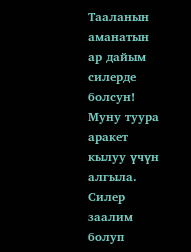Тааланын аманатын ар дайым силерде болсун! Муну туура аракет кылуу үчүн алгыла. Силер заалим болуп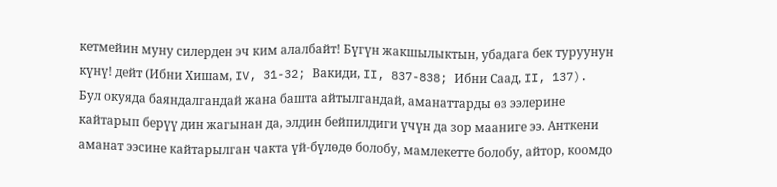кетмейин муну силерден эч ким алалбайт! Бүгүн жакшылыктын, убадага бек туруунун күнү! дейт (Ибни Хишам, IV, 31-32; Вакиди, II, 837-838; Ибни Саад, II, 137).
Бул окуяда баяндалгандай жана башта айтылгандай, аманаттарды өз ээлерине кайтарып берүү дин жагынан да, элдин бейпилдиги үчүн да зор мааниге ээ. Анткени аманат ээсине кайтарылган чакта үй-бүлөдө болобу, мамлекетте болобу, айтор, коомдо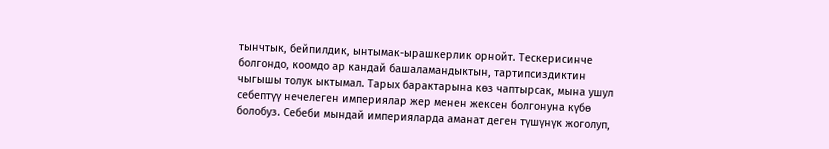тынчтык, бейпилдик, ынтымак-ырашкерлик орнойт. Тескерисинче болгондо, коомдо ар кандай башаламандыктын, тартипсиздиктин чыгышы толук ыктымал. Тарых барактарына көз чаптырсак, мына ушул себептүү нечелеген империялар жер менен жексен болгонуна күбө болобуз. Себеби мындай империяларда аманат деген түшүнүк жоголуп,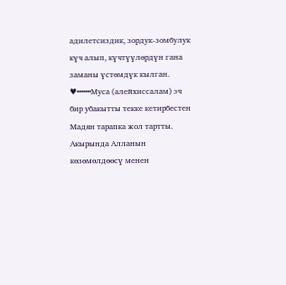адилетсиздик, зордук-зомбулук күч алып, күчтүүлөрдүн гана заманы үстөмдүк кылган.
♥•••••••Муса (алейхиссалам) эч бир убакытты текке кетирбестен Мадян тарапка жол тартты. Акырында Алланын көзөмөлдөөсү менен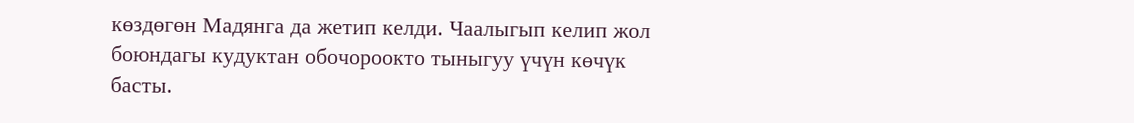көздөгөн Мадянга да жетип келди. Чаалыгып келип жол боюндагы кудуктан обочороокто тыныгуу үчүн көчүк басты.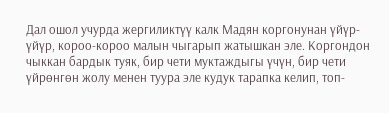Дал ошол учурда жергиликтүү калк Мадян коргонунан үйүр-үйүр, короо-короо малын чыгарып жатышкан эле. Коргондон чыккан бардык туяк, бир чети муктаждыгы үчүн, бир чети үйрөнгөн жолу менен туура эле кудук тарапка келип, топ-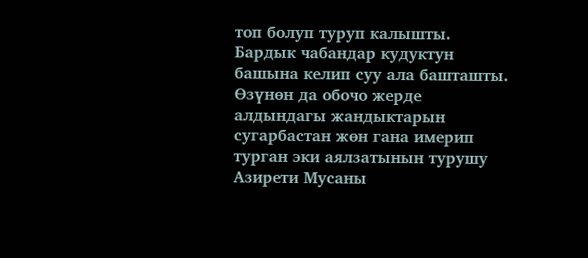топ болуп туруп калышты. Бардык чабандар кудуктун башына келип суу ала башташты. Өзүнөн да обочо жерде алдындагы жандыктарын сугарбастан жөн гана имерип турган эки аялзатынын турушу Азирети Мусаны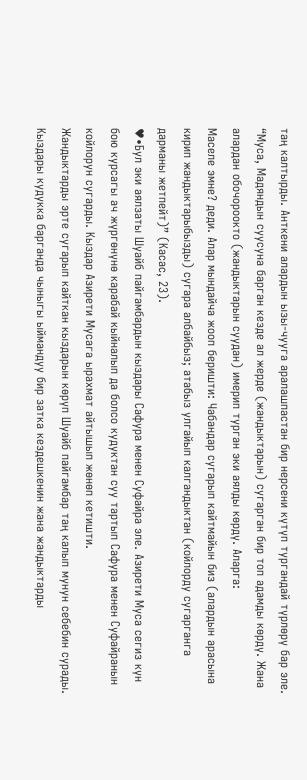таң калтырды. Анткени алардын ызы-чууга аралашпастан бир нерсени күтүп тургандай түрлөрү бар эле. “Муса, Мадяндын суусуна барган кезде ал жерде (жандыктарын) сугарган бир топ адамды көрдү. Жана алардан обочороокто (жандыктарын суудан) имерип турган эки аялды көрдү. Аларга:
Маселе эмне? деди. Алар мындайча жооп беришти: Чабандар сугарып кайтмайын биз (алардын арасына кирип жандыктарыбызды) сугара албайбыз; атабыз улгайып калгандыктан (койлорду сугарганга дарманы жетпейт)” (Касас, 23).
♥•Бул эки аялзаты Шуайб пайгамбардын кыздары Сафура менен Суфайра эле. Азирети Муса сегиз күн бою курсагы ач жүргөнүнө карабай кыйналып да болсо кудуктан суу тартып Сафура менен Суфайранын койлорун сугарды. Кыздар Азирети Мусага ырахмат айтышып жөнөп кетишти.
Жандыктарды эрте сугарып кайткан кыздарын көрүп Шуайб пайгамбар таң калып мунун себебин сурады. Кыздары кудукка барганда чыныгы ыймандуу бир затка кездешкенин жана жандыктарды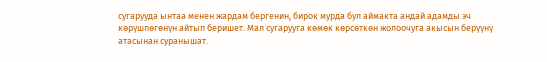сугарууда ынтаа менен жардам бергенин, бирок мурда бул аймакта андай адамды эч көрүшпөгөнүн айтып беришет. Мал сугарууга көмөк көрсөткөн жолоочуга акысын берүүнү атасынан суранышат.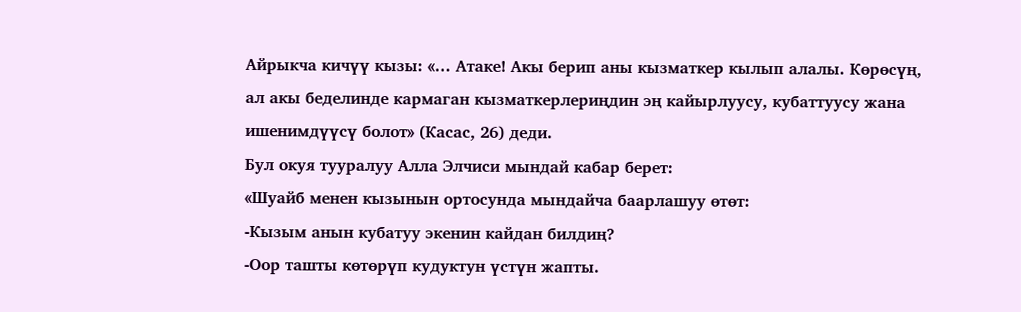Айрыкча кичүү кызы: «… Атаке! Акы берип аны кызматкер кылып алалы. Көрөсүң, ал акы беделинде кармаган кызматкерлериңдин эң кайырлуусу, кубаттуусу жана ишенимдүүсү болот» (Касас, 26) деди.
Бул окуя тууралуу Алла Элчиси мындай кабар берет:
«Шуайб менен кызынын ортосунда мындайча баарлашуу өтөт:
-Кызым анын кубатуу экенин кайдан билдиң?
-Оор ташты көтөрүп кудуктун үстүн жапты.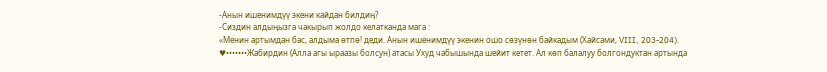-Анын ишенимдүү экени кайдан билдиң?
-Сиздин алдыңызга чакырып жолдо келатканда мага :
«Менин артымдан бас, алдыма өтпө! деди. Анын ишенимдүү экенин ошо сөзүнөн байкадым (Хайсами, VIII, 203-204).
♥•••••••Жабирдин (Алла агы ыраазы болсун) атасы Ухуд чабышында шейит кетет. Ал көп балалуу болгондуктан артында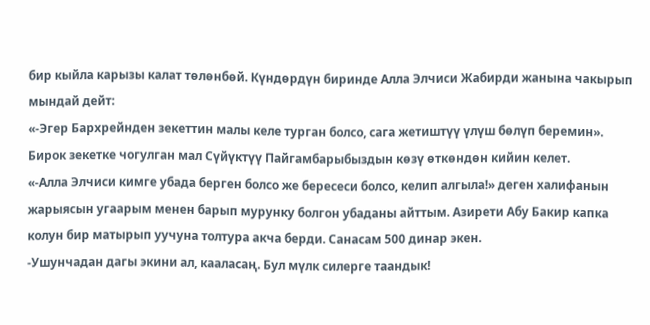бир кыйла карызы калат төлөнбөй. Күндөрдүн биринде Алла Элчиси Жабирди жанына чакырып мындай дейт:
«-Эгер Бархрейнден зекеттин малы келе турган болсо, сага жетиштүү үлүш бөлүп беремин». Бирок зекетке чогулган мал Сүйүктүү Пайгамбарыбыздын көзү өткөндөн кийин келет.
«-Алла Элчиси кимге убада берген болсо же бересеси болсо, келип алгыла!» деген халифанын жарыясын угаарым менен барып мурунку болгон убаданы айттым. Азирети Абу Бакир капка колун бир матырып уучуна толтура акча берди. Санасам 500 динар экен.
-Ушунчадан дагы экини ал, кааласаң. Бул мүлк силерге таандык!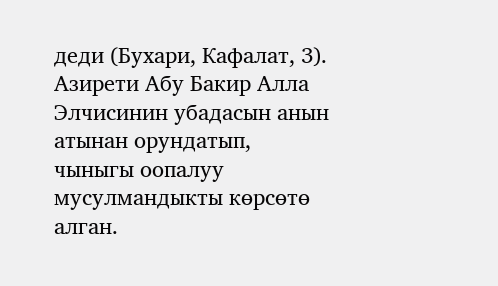деди (Бухари, Кафалат, 3).
Азирети Абу Бакир Алла Элчисинин убадасын анын атынан орундатып, чыныгы оопалуу мусулмандыкты көрсөтө алган.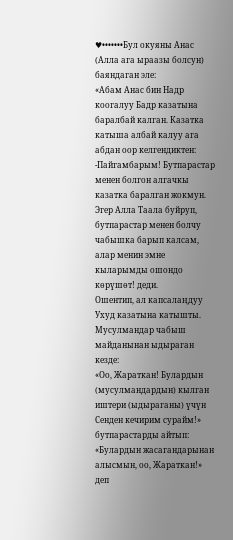♥•••••••Бул окуяны Анас (Алла ага ыраазы болсун) баяндаган эле:
«Абам Анас бин Надр коогалуу Бадр казатына баралбай калган. Казатка катыша албай калуу ага абдан оор келгендиктен:
-Пайгамбарым! Бутпарастар менен болгон алгачкы казатка баралган жокмун. Эгер Алла Таала буйруп, бутпарастар менен болчу чабышка барып калсам, алар менин эмне кыларымды ошондо көрүшөт! деди.
Ошентип, ал капсалаңдуу Ухуд казатына катышты. Мусулмандар чабыш майданынан ыдыраган кезде:
«Оо, Жараткан! Булардын (мусулмандардын) кылган иштери (ыдыраганы) үчүн Сенден кечирим сурайм!» бутпарастарды айтып: «Булардын жасагандарынан алысмын, оо, Жараткан!» деп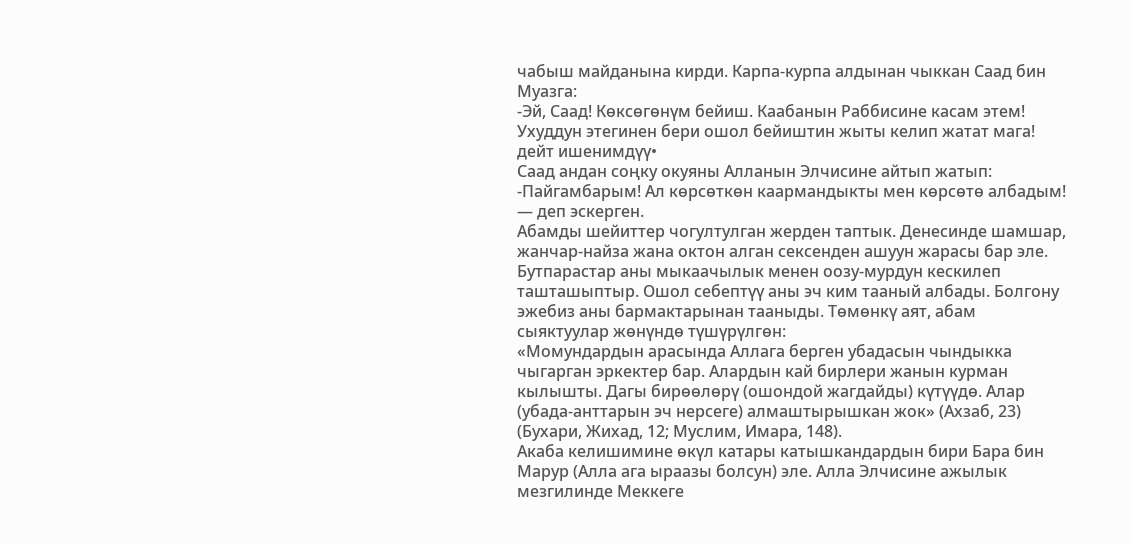чабыш майданына кирди. Карпа-курпа алдынан чыккан Саад бин Муазга:
-Эй, Саад! Көксөгөнүм бейиш. Каабанын Раббисине касам этем! Ухуддун этегинен бери ошол бейиштин жыты келип жатат мага! дейт ишенимдүү•
Саад андан соңку окуяны Алланын Элчисине айтып жатып:
-Пайгамбарым! Ал көрсөткөн каармандыкты мен көрсөтө албадым! — деп эскерген.
Абамды шейиттер чогултулган жерден таптык. Денесинде шамшар, жанчар-найза жана октон алган сексенден ашуун жарасы бар эле. Бутпарастар аны мыкаачылык менен оозу-мурдун кескилеп ташташыптыр. Ошол себептүү аны эч ким тааный албады. Болгону эжебиз аны бармактарынан тааныды. Төмөнкү аят, абам сыяктуулар жөнүндө түшүрүлгөн:
«Момундардын арасында Аллага берген убадасын чындыкка чыгарган эркектер бар. Алардын кай бирлери жанын курман кылышты. Дагы бирөөлөрү (ошондой жагдайды) күтүүдө. Алар (убада-анттарын эч нерсеге) алмаштырышкан жок» (Ахзаб, 23) (Бухари, Жихад, 12; Муслим, Имара, 148).
Акаба келишимине өкүл катары катышкандардын бири Бара бин Марур (Алла ага ыраазы болсун) эле. Алла Элчисине ажылык мезгилинде Меккеге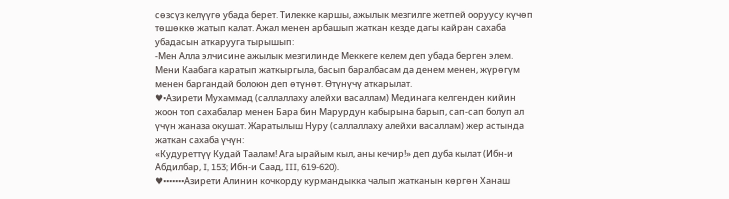сөзсүз келүүгө убада берет. Тилекке каршы, ажылык мезгилге жетпей ооруусу күчөп төшөккө жатып калат. Ажал менен арбашып жаткан кезде дагы кайран сахаба убадасын аткарууга тырышып:
-Мен Алла элчисине ажылык мезгилинде Меккеге келем деп убада берген элем. Мени Каабага каратып жаткыргыла, басып баралбасам да денем менен, жүрөгүм менен баргандай болоюн деп өтүнөт. Өтүнүчү аткарылат.
♥•Азирети Мухаммад (саллаллаху алейхи васаллам) Мединага келгенден кийин жоон топ сахабалар менен Бара бин Марурдун кабырына барып, сап-сап болуп ал үчүн жаназа окушат. Жаратылыш Нуру (саллаллаху алейхи васаллам) жер астында жаткан сахаба үчүн:
«Кудуреттүү Кудай Таалам! Ага ырайым кыл, аны кечир!» деп дуба кылат (Ибн-и Абдилбар, I, 153; Ибн-и Саад, III, 619-620).
♥•••••••Азирети Алинин кочкорду курмандыкка чалып жатканын көргөн Ханаш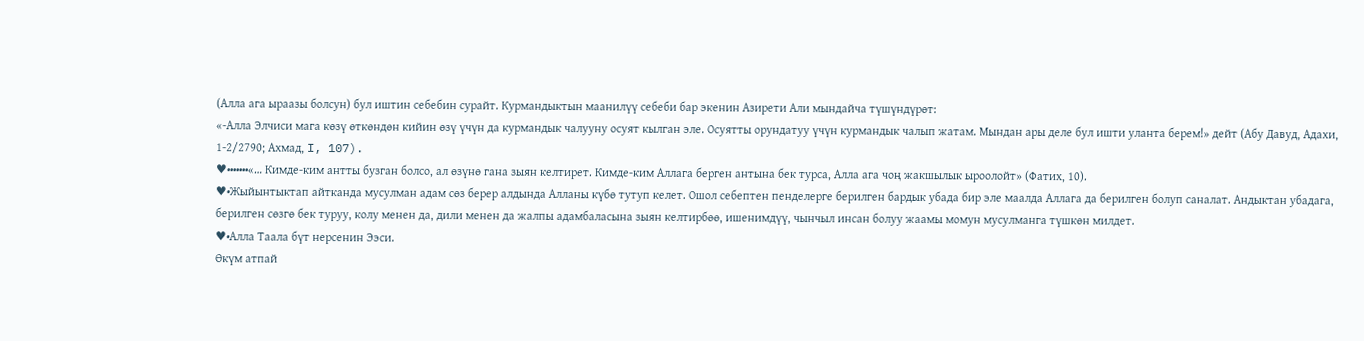(Алла ага ыраазы болсун) бул иштин себебин сурайт. Курмандыктын маанилүү себеби бар экенин Азирети Али мындайча түшүндүрөт:
«-Алла Элчиси мага көзү өткөндөн кийин өзү үчүн да курмандык чалууну осуят кылган эле. Осуятты орундатуу үчүн курмандык чалып жатам. Мындан ары деле бул ишти уланта берем!» дейт (Абу Давуд, Адахи, 1-2/2790; Ахмад, I, 107).
♥•••••••«… Кимде-ким антты бузган болсо, ал өзүнө гана зыян келтирет. Кимде-ким Аллага берген антына бек турса, Алла ага чоң жакшылык ыроолойт» (Фатих, 10).
♥•Жыйынтыктап айтканда мусулман адам сөз берер алдында Алланы күбө тутуп келет. Ошол себептен пенделерге берилген бардык убада бир эле маалда Аллага да берилген болуп саналат. Андыктан убадага, берилген сөзгө бек туруу, колу менен да, дили менен да жалпы адамбаласына зыян келтирбөө, ишенимдүү, чынчыл инсан болуу жаамы момун мусулманга түшкөн милдет.
♥•Алла Таала бүт нерсенин Ээси.
Өкүм атпай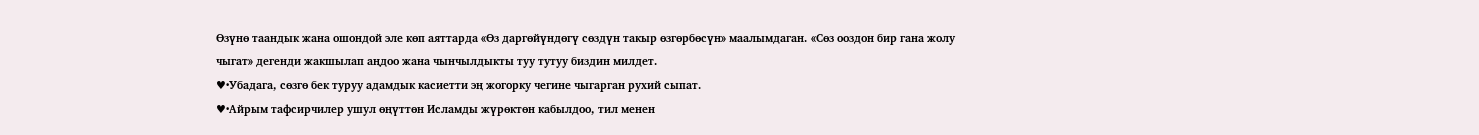Өзүнө таандык жана ошондой эле көп аяттарда «Өз даргөйүндөгү сөздүн такыр өзгөрбөсүн» маалымдаган. «Сөз ооздон бир гана жолу чыгат» дегенди жакшылап аңдоо жана чынчылдыкты туу тутуу биздин милдет.
♥•Убадага, сөзгө бек туруу адамдык касиетти эң жогорку чегине чыгарган рухий сыпат.
♥•Айрым тафсирчилер ушул өңүттөн Исламды жүрөктөн кабылдоо, тил менен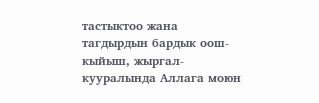тастыктоо жана тагдырдын бардык оош-кыйыш, жыргал-кууралында Аллага моюн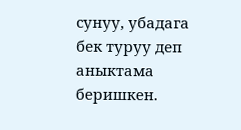сунуу, убадага бек туруу деп аныктама беришкен.